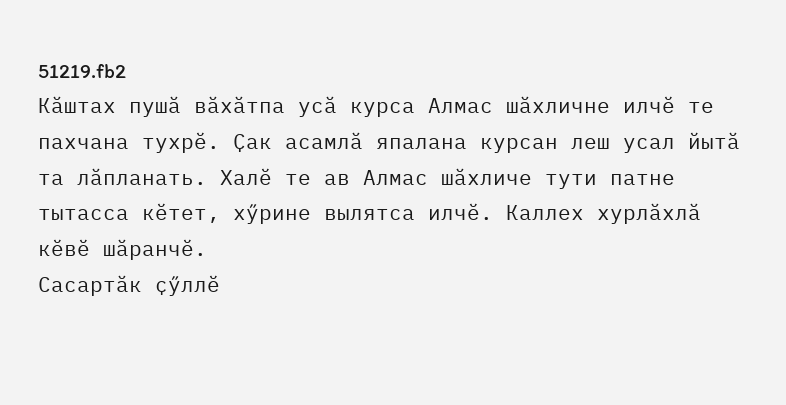51219.fb2
Кӑштах пушӑ вӑхӑтпа усӑ курса Алмас шӑхличне илчӗ те пахчана тухрӗ. Ҫак асамлӑ япалана курсан леш усал йытӑ та лӑпланать. Халӗ те ав Алмас шӑхличе тути патне тытасса кӗтет, хӳрине вылятса илчӗ. Каллех хурлӑхлӑ кӗвӗ шӑранчӗ.
Сасартӑк ҫӳллӗ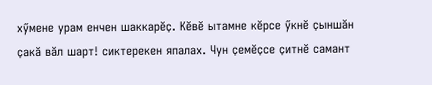хӳмене урам енчен шаккарӗҫ. Кӗвӗ ытамне кӗрсе ӳкнӗ ҫыншӑн ҫакӑ вӑл шарт! сиктерекен япалах. Чун ҫемӗҫсе ҫитнӗ самант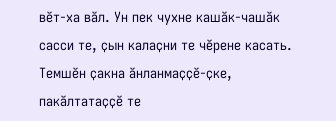вӗт-ха вӑл. Ун пек чухне кашӑк-чашӑк сасси те, ҫын калаҫни те чӗрене касать. Темшӗн ҫакна ӑнланмаҫҫӗ-ҫке, пакӑлтатаҫҫӗ те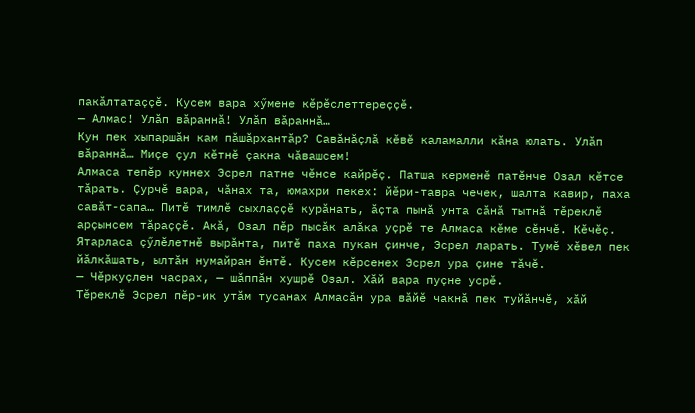пакӑлтатаҫҫӗ. Кусем вара хӳмене кӗрӗслеттереҫҫӗ.
— Алмас! Улӑп вӑраннӑ! Улӑп вӑраннӑ…
Кун пек хыпаршӑн кам пӑшӑрхантӑр? Савӑнӑҫлӑ кӗвӗ каламалли кӑна юлать. Улӑп вӑраннӑ… Миҫе ҫул кӗтнӗ ҫакна чӑвашсем!
Алмаса тепӗр куннех Эсрел патне чӗнсе кайрӗҫ. Патша керменӗ патӗнче Озал кӗтсе тӑрать. Ҫурчӗ вара, чӑнах та, юмахри пекех: йӗри-тавра чечек, шалта кавир, паха савӑт-сапа… Питӗ тимлӗ сыхлаҫҫӗ курӑнать, ӑҫта пынӑ унта сӑнӑ тытнӑ тӗреклӗ арҫынсем тӑраҫҫӗ. Акӑ, Озал пӗр пысӑк алӑка уҫрӗ те Алмаса кӗме сӗнчӗ. Кӗчӗҫ. Ятарласа ҫӳлӗлетнӗ вырӑнта, питӗ паха пукан ҫинче, Эсрел ларать. Тумӗ хӗвел пек йӑлкӑшать, ылтӑн нумайран ӗнтӗ. Кусем кӗрсенех Эсрел ура ҫине тӑчӗ.
— Чӗркуҫлен часрах, — шӑппӑн хушрӗ Озал. Хӑй вара пуҫне усрӗ.
Тӗреклӗ Эсрел пӗр-ик утӑм тусанах Алмасӑн ура вӑйӗ чакнӑ пек туйӑнчӗ, хӑй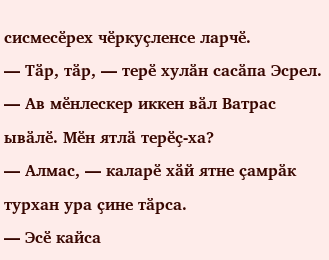сисмесӗрех чӗркуҫленсе ларчӗ.
— Тӑр, тӑр, — терӗ хулӑн сасӑпа Эсрел. — Ав мӗнлескер иккен вӑл Ватрас ывӑлӗ. Мӗн ятлӑ терӗҫ-ха?
— Алмас, — каларӗ хӑй ятне ҫамрӑк турхан ура ҫине тӑрса.
— Эсӗ кайса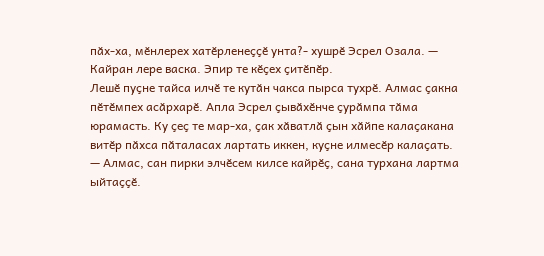пӑх-ха, мӗнлерех хатӗрленеҫҫӗ унта?- хушрӗ Эсрел Озала. — Кайран лере васка. Эпир те кӗҫех ҫитӗпӗр.
Лешӗ пуҫне тайса илчӗ те кутӑн чакса пырса тухрӗ. Алмас ҫакна пӗтӗмпех асӑрхарӗ. Апла Эсрел ҫывӑхӗнче ҫурӑмпа тӑма юрамасть. Ку ҫеҫ те мар-ха, ҫак хӑватлӑ ҫын хӑйпе калаҫакана витӗр пӑхса пӑталасах лартать иккен, куҫне илмесӗр калаҫать.
— Алмас, сан пирки элчӗсем килсе кайрӗҫ, сана турхана лартма ыйтаҫҫӗ.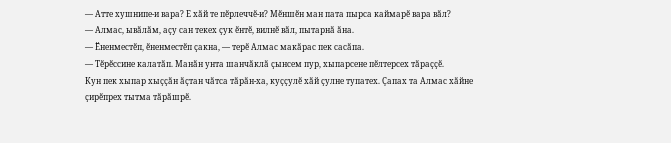— Атте хушнипе-и вара? Е хӑй те пӗрлеччӗ-и? Мӗншӗн ман пата пырса каймарӗ вара вӑл?
— Алмас, ывӑлӑм, аҫу сан текех ҫук ӗнтӗ, вилнӗ вӑл, пытарнӑ ӑна.
— Ӗненместӗп, ӗненместӗп ҫакна, — терӗ Алмас макӑрас пек сасӑпа.
— Тӗрӗссине калатӑп. Манӑн унта шанчӑклӑ ҫынсем пур, хыпарсене пӗлтерсех тӑраҫҫӗ.
Кун пек хыпар хыҫҫӑн ӑҫтан чӑтса тӑрӑн-ха, куҫҫулӗ хӑй ҫулне тупатех. Ҫапах та Алмас хӑйне ҫирӗпрех тытма тӑрӑшрӗ.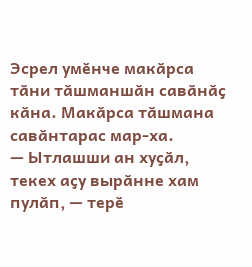Эсрел умӗнче макӑрса тӑни тӑшманшӑн савӑнӑҫ кӑна. Макӑрса тӑшмана савӑнтарас мар-ха.
— Ытлашши ан хуҫӑл, текех аҫу вырӑнне хам пулӑп, — терӗ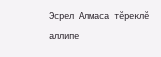Эсрел Алмаса тӗреклӗ аллипе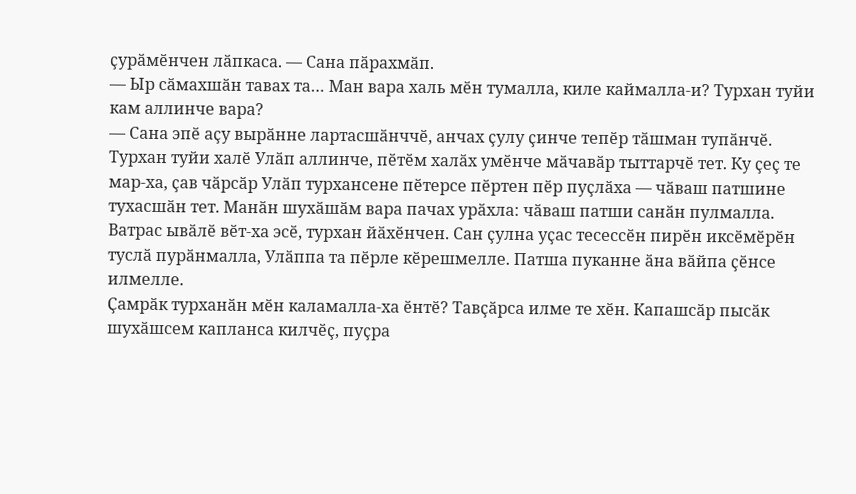ҫурӑмӗнчен лӑпкаса. — Сана пӑрахмӑп.
— Ыр сӑмахшӑн тавах та… Ман вара халь мӗн тумалла, киле каймалла-и? Турхан туйи кам аллинче вара?
— Сана эпӗ аҫу вырӑнне лартасшӑнччӗ, анчах ҫулу ҫинче тепӗр тӑшман тупӑнчӗ. Турхан туйи халӗ Улӑп аллинче, пӗтӗм халӑх умӗнче мӑчавӑр тыттарчӗ тет. Ку ҫеҫ те мар-ха, ҫав чӑрсӑр Улӑп турхансене пӗтерсе пӗртен пӗр пуҫлӑха — чӑваш патшине тухасшӑн тет. Манӑн шухӑшӑм вара пачах урӑхла: чӑваш патши санӑн пулмалла. Ватрас ывӑлӗ вӗт-ха эсӗ, турхан йӑхӗнчен. Сан ҫулна уҫас тесессӗн пирӗн иксӗмӗрӗн туслӑ пурӑнмалла, Улӑппа та пӗрле кӗрешмелле. Патша пуканне ӑна вӑйпа ҫӗнсе илмелле.
Ҫамрӑк турханӑн мӗн каламалла-ха ӗнтӗ? Тавҫӑрса илме те хӗн. Капашсӑр пысӑк шухӑшсем капланса килчӗҫ, пуҫра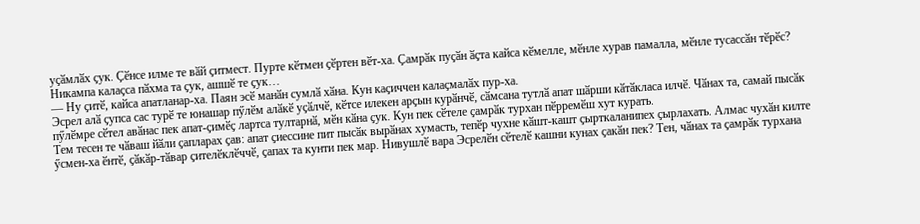уҫӑмлӑх ҫук. Ҫӗнсе илме те вӑй ҫитмест. Пурте кӗтмен ҫӗртен вӗт-ха. Ҫамрӑк пуҫӑн ӑҫта кайса кӗмелле, мӗнле хурав памалла, мӗнле тусассӑн тӗрӗс? Никампа калаҫса пӑхма та ҫук, ашшӗ те ҫук…
— Ну ҫитӗ, кайса апатланар-ха. Паян эсӗ манӑн сумлӑ хӑна. Кун каҫиччен калаҫмалӑх пур-ха.
Эсрел алӑ ҫупса сас турӗ те юнашар пӳлӗм алӑкӗ уҫӑлчӗ, кӗтсе илекен арҫын курӑнчӗ, сӑмсана тутлӑ апат шӑрши кӑтӑкласа илчӗ. Чӑнах та, самай пысӑк пӳлӗмре сӗтел авӑнас пек апат-ҫимӗҫ лартса тултарнӑ, мӗн кӑна ҫук. Кун пек сӗтеле ҫамрӑк турхан пӗрремӗш хут курать.
Тем тесен те чӑваш йӑли ҫапларах ҫав: апат ҫиессине пит пысӑк вырӑнах хумасть, тепӗр чухне кӑшт-кашт ҫырткаланипех ҫырлахать. Алмас чухӑн килте ӳсмен-ха ӗнтӗ, ҫӑкӑр-тӑвар ҫителӗклӗччӗ, ҫапах та кунти пек мар. Нивушлӗ вара Эсрелӗн сӗтелӗ кашни кунах ҫакӑн пек? Тен, чӑнах та ҫамрӑк турхана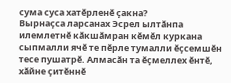сума суса хатӗрленӗ ҫакна?
Вырнаҫса ларсанах Эсрел ылтӑнпа илемлетнӗ кӑкшӑмран кӗмӗл куркана сыпмалли ячӗ те пӗрле тумалли ӗҫсемшӗн тесе пушатрӗ. Алмасӑн та ӗҫмеллех ӗнтӗ, хӑйне ҫитӗннӗ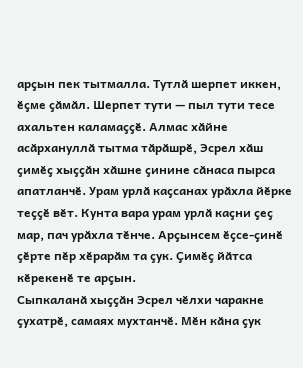арҫын пек тытмалла. Тутлӑ шерпет иккен, ӗҫме ҫӑмӑл. Шерпет тути — пыл тути тесе ахальтен каламаҫҫӗ. Алмас хӑйне асӑрхануллӑ тытма тӑрӑшрӗ, Эсрел хӑш ҫимӗҫ хыҫҫӑн хӑшне ҫинине сӑнаса пырса апатланчӗ. Урам урлӑ каҫсанах урӑхла йӗрке теҫҫӗ вӗт. Кунта вара урам урлӑ каҫни ҫеҫ мар, пач урӑхла тӗнче. Арҫынсем ӗҫсе-ҫинӗ ҫӗрте пӗр хӗрарӑм та ҫук. Ҫимӗҫ йӑтса кӗрекенӗ те арҫын.
Сыпкаланӑ хыҫҫӑн Эсрел чӗлхи чаракне ҫухатрӗ, самаях мухтанчӗ. Мӗн кӑна ҫук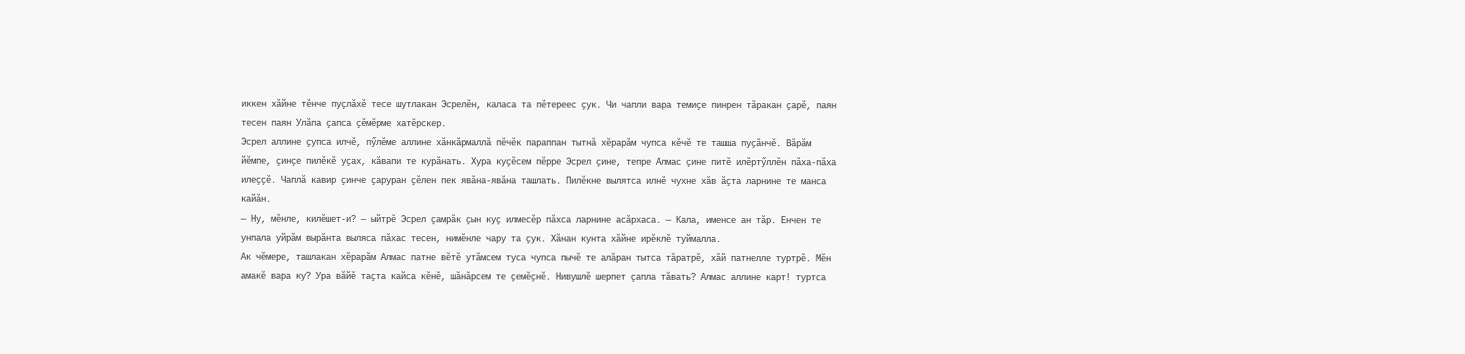иккен хӑйне тӗнче пуҫлӑхӗ тесе шутлакан Эсрелӗн, каласа та пӗтереес ҫук. Чи чапли вара темиҫе пинрен тӑракан ҫарӗ, паян тесен паян Улӑпа ҫапса ҫӗмӗрме хатӗрскер.
Эсрел аллине ҫупса илчӗ, пӳлӗме аллине хӑнкӑрмаллӑ пӗчӗк параппан тытнӑ хӗрарӑм чупса кӗчӗ те ташша пуҫӑнчӗ. Вӑрӑм йӗмпе, ҫинҫе пилӗкӗ уҫах, кӑвапи те курӑнать. Хура куҫӗсем пӗрре Эсрел ҫине, тепре Алмас ҫине питӗ илӗртӳллӗн пӑха-пӑха илеҫҫӗ. Чаплӑ кавир ҫинче ҫаруран ҫӗлен пек явӑна-явӑна ташлать. Пилӗкне вылятса илнӗ чухне хӑв ӑҫта ларнине те манса кайӑн.
— Ну, мӗнле, килӗшет-и? — ыйтрӗ Эсрел ҫамрӑк ҫын куҫ илмесӗр пӑхса ларнине асӑрхаса. — Кала, именсе ан тӑр. Енчен те унпала уйрӑм вырӑнта выляса пӑхас тесен, нимӗнле чару та ҫук. Хӑнан кунта хӑйне ирӗклӗ туймалла.
Ак чӗмере, ташлакан хӗрарӑм Алмас патне вӗтӗ утӑмсем туса чупса пычӗ те алӑран тытса тӑратрӗ, хӑй патнелле туртрӗ. Мӗн амакӗ вара ку? Ура вӑйӗ таҫта кайса кӗнӗ, шӑнӑрсем те ҫемӗҫнӗ. Нивушлӗ шерпет ҫапла тӑвать? Алмас аллине карт! туртса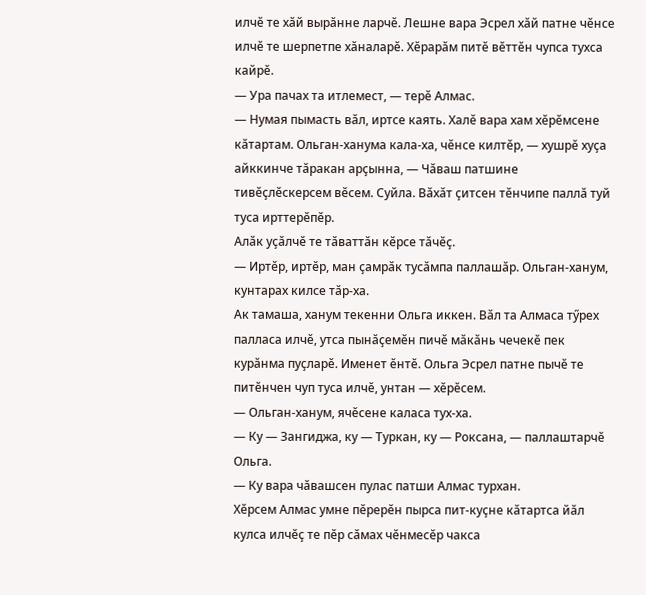илчӗ те хӑй вырӑнне ларчӗ. Лешне вара Эсрел хӑй патне чӗнсе илчӗ те шерпетпе хӑналарӗ. Хӗрарӑм питӗ вӗттӗн чупса тухса кайрӗ.
— Ура пачах та итлемест, — терӗ Алмас.
— Нумая пымасть вӑл, иртсе каять. Халӗ вара хам хӗрӗмсене кӑтартам. Ольган-ханума кала-ха, чӗнсе килтӗр, — хушрӗ хуҫа айккинче тӑракан арҫынна, — Чӑваш патшине тивӗҫлӗскерсем вӗсем. Суйла. Вӑхӑт ҫитсен тӗнчипе паллӑ туй туса ирттерӗпӗр.
Алӑк уҫӑлчӗ те тӑваттӑн кӗрсе тӑчӗҫ.
— Иртӗр, иртӗр, ман ҫамрӑк тусӑмпа паллашӑр. Ольган-ханум, кунтарах килсе тӑр-ха.
Ак тамаша, ханум текенни Ольга иккен. Вӑл та Алмаса тӳрех палласа илчӗ, утса пынӑҫемӗн пичӗ мӑкӑнь чечекӗ пек курӑнма пуҫларӗ. Именет ӗнтӗ. Ольга Эсрел патне пычӗ те питӗнчен чуп туса илчӗ, унтан — хӗрӗсем.
— Ольган-ханум, ячӗсене каласа тух-ха.
— Ку — Зангиджа, ку — Туркан, ку — Роксана, — паллаштарчӗ Ольга.
— Ку вара чӑвашсен пулас патши Алмас турхан.
Хӗрсем Алмас умне пӗрерӗн пырса пит-куҫне кӑтартса йӑл кулса илчӗҫ те пӗр сӑмах чӗнмесӗр чакса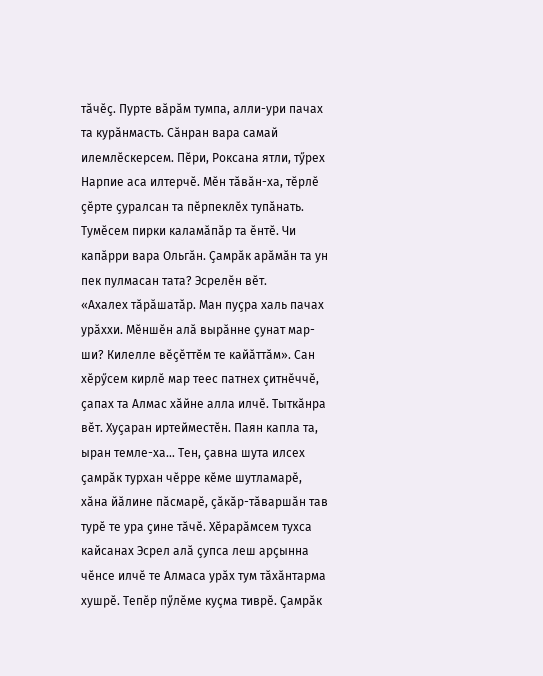тӑчӗҫ. Пурте вӑрӑм тумпа, алли-ури пачах та курӑнмасть. Сӑнран вара самай илемлӗскерсем. Пӗри, Роксана ятли, тӳрех Нарпие аса илтерчӗ. Мӗн тӑвӑн-ха, тӗрлӗ ҫӗрте ҫуралсан та пӗрпеклӗх тупӑнать. Тумӗсем пирки каламӑпӑр та ӗнтӗ. Чи капӑрри вара Ольгӑн. Ҫамрӑк арӑмӑн та ун пек пулмасан тата? Эсрелӗн вӗт.
«Ахалех тӑрӑшатӑр. Ман пуҫра халь пачах урӑххи. Мӗншӗн алӑ вырӑнне ҫунат мар-ши? Килелле вӗҫӗттӗм те кайӑттӑм». Сан хӗрӳсем кирлӗ мар теес патнех ҫитнӗччӗ, ҫапах та Алмас хӑйне алла илчӗ. Тыткӑнра вӗт. Хуҫаран иртейместӗн. Паян капла та, ыран темле-ха… Тен, ҫавна шута илсех ҫамрӑк турхан чӗрре кӗме шутламарӗ, хӑна йӑлине пӑсмарӗ, ҫӑкӑр-тӑваршӑн тав турӗ те ура ҫине тӑчӗ. Хӗрарӑмсем тухса кайсанах Эсрел алӑ ҫупса леш арҫынна чӗнсе илчӗ те Алмаса урӑх тум тӑхӑнтарма хушрӗ. Тепӗр пӳлӗме куҫма тиврӗ. Ҫамрӑк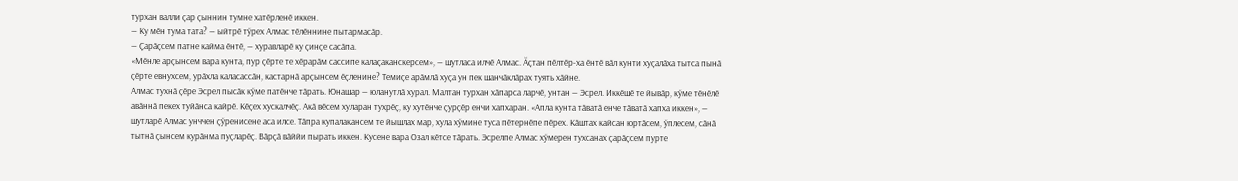турхан валли ҫар ҫыннин тумне хатӗрленӗ иккен.
— Ку мӗн тума тата? — ыйтрӗ тӳрех Алмас тӗлӗннине пытармасӑр.
— Ҫарӑҫсем патне кайма ӗнтӗ, — хуравларӗ ку ҫинҫе сасӑпа.
«Мӗнле арҫынсем вара кунта, пур ҫӗрте те хӗрарӑм сассипе калаҫаканскерсем», — шутласа илчӗ Алмас. Ӑҫтан пӗлтӗр-ха ӗнтӗ вӑл кунти хуҫалӑха тытса пынӑ ҫӗрте евнухсем, урӑхла каласассӑн, кастарнӑ арҫынсем ӗҫленине? Темиҫе арӑмлӑ хуҫа ун пек шанчӑклӑрах туять хӑйне.
Алмас тухнӑ ҫӗре Эсрел пысӑк кӳме патӗнче тӑрать. Юнашар — юланутлӑ хурал. Малтан турхан хӑпарса ларчӗ, унтан — Эсрел. Иккӗшӗ те йывӑр, кӳме тӗнӗлӗ авӑннӑ пекех туйӑнса кайрӗ. Кӗҫех хускалчӗҫ. Акӑ вӗсем хуларан тухрӗҫ, ку хутӗнче ҫурҫӗр енчи хапхаран. «Апла кунта тӑватӑ енче тӑватӑ хапха иккен», — шутларӗ Алмас унччен ҫӳренисене аса илсе. Тӑпра купалакансем те йышлах мар, хула хӳмине туса пӗтернӗпе пӗрех. Кӑштах кайсан юртӑсем, ӳплесем, сӑнӑ тытнӑ ҫынсем курӑнма пуҫларӗҫ. Вӑрҫӑ вӑййи пырать иккен. Кусене вара Озал кӗтсе тӑрать. Эсрелпе Алмас хӳмерен тухсанах ҫарӑҫсем пурте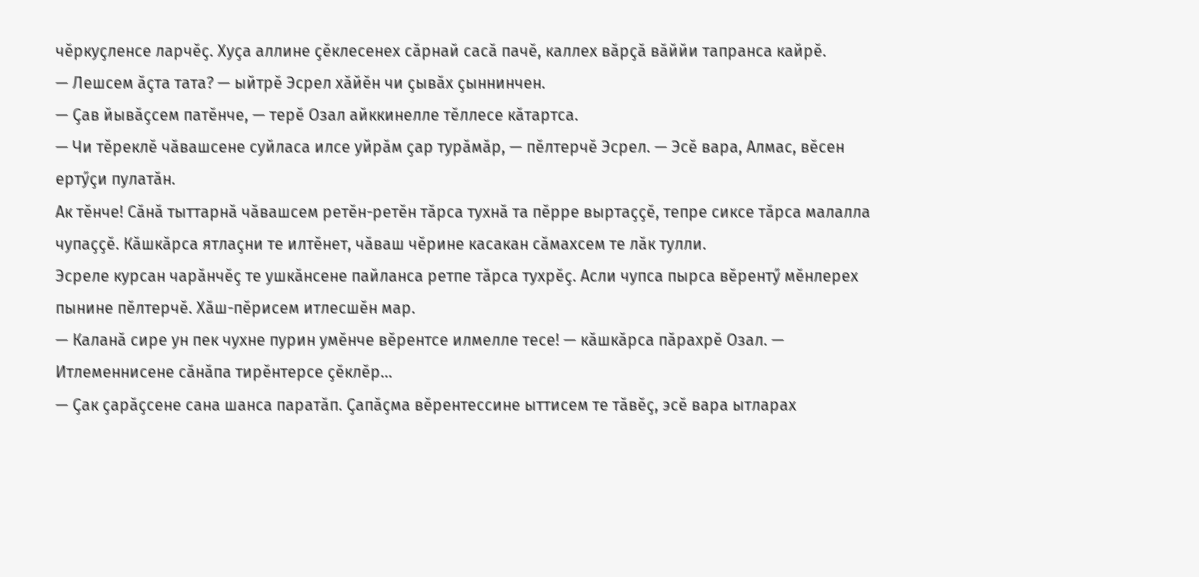чӗркуҫленсе ларчӗҫ. Хуҫа аллине ҫӗклесенех сӑрнай сасӑ пачӗ, каллех вӑрҫӑ вӑййи тапранса кайрӗ.
— Лешсем ӑҫта тата? — ыйтрӗ Эсрел хӑйӗн чи ҫывӑх ҫыннинчен.
— Ҫав йывӑҫсем патӗнче, — терӗ Озал айккинелле тӗллесе кӑтартса.
— Чи тӗреклӗ чӑвашсене суйласа илсе уйрӑм ҫар турӑмӑр, — пӗлтерчӗ Эсрел. — Эсӗ вара, Алмас, вӗсен ертӳҫи пулатӑн.
Ак тӗнче! Сӑнӑ тыттарнӑ чӑвашсем ретӗн-ретӗн тӑрса тухнӑ та пӗрре выртаҫҫӗ, тепре сиксе тӑрса малалла чупаҫҫӗ. Кӑшкӑрса ятлаҫни те илтӗнет, чӑваш чӗрине касакан сӑмахсем те лӑк тулли.
Эсреле курсан чарӑнчӗҫ те ушкӑнсене пайланса ретпе тӑрса тухрӗҫ. Асли чупса пырса вӗрентӳ мӗнлерех пынине пӗлтерчӗ. Хӑш-пӗрисем итлесшӗн мар.
— Каланӑ сире ун пек чухне пурин умӗнче вӗрентсе илмелле тесе! — кӑшкӑрса пӑрахрӗ Озал. — Итлеменнисене сӑнӑпа тирӗнтерсе ҫӗклӗр…
— Ҫак ҫарӑҫсене сана шанса паратӑп. Ҫапӑҫма вӗрентессине ыттисем те тӑвӗҫ, эсӗ вара ытларах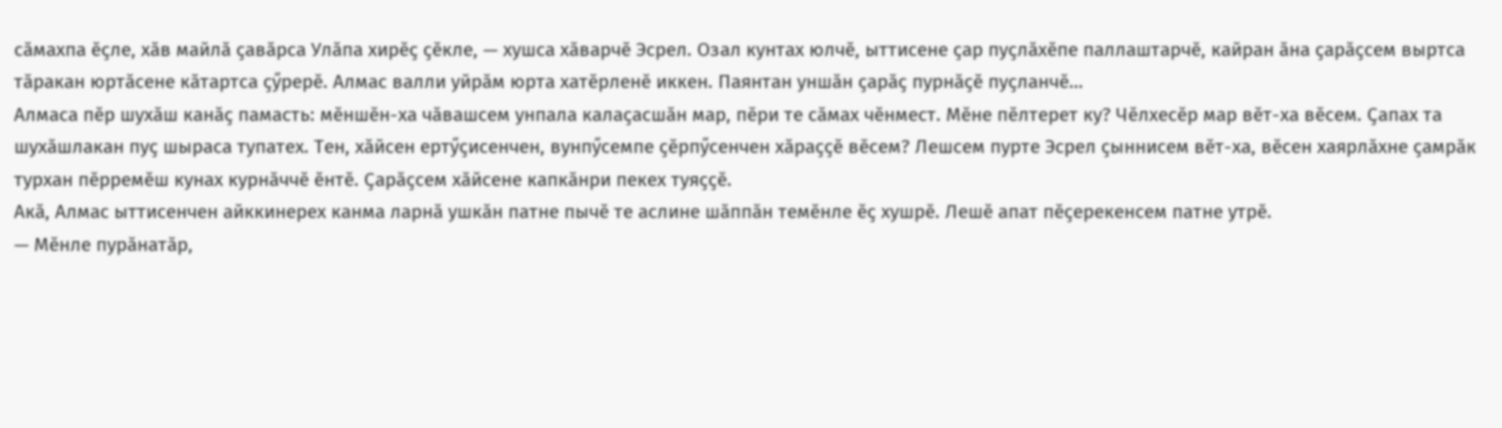сӑмахпа ӗҫле, хӑв майлӑ ҫавӑрса Улӑпа хирӗҫ ҫӗкле, — хушса хӑварчӗ Эсрел. Озал кунтах юлчӗ, ыттисене ҫар пуҫлӑхӗпе паллаштарчӗ, кайран ӑна ҫарӑҫсем выртса тӑракан юртӑсене кӑтартса ҫӳрерӗ. Алмас валли уйрӑм юрта хатӗрленӗ иккен. Паянтан уншӑн ҫарӑҫ пурнӑҫӗ пуҫланчӗ…
Алмаса пӗр шухӑш канӑҫ памасть: мӗншӗн-ха чӑвашсем унпала калаҫасшӑн мар, пӗри те сӑмах чӗнмест. Мӗне пӗлтерет ку? Чӗлхесӗр мар вӗт-ха вӗсем. Ҫапах та шухӑшлакан пуҫ шыраса тупатех. Тен, хӑйсен ертӳҫисенчен, вунпӳсемпе ҫӗрпӳсенчен хӑраҫҫӗ вӗсем? Лешсем пурте Эсрел ҫыннисем вӗт-ха, вӗсен хаярлӑхне ҫамрӑк турхан пӗрремӗш кунах курнӑччӗ ӗнтӗ. Ҫарӑҫсем хӑйсене капкӑнри пекех туяҫҫӗ.
Акӑ, Алмас ыттисенчен айккинерех канма ларнӑ ушкӑн патне пычӗ те аслине шӑппӑн темӗнле ӗҫ хушрӗ. Лешӗ апат пӗҫерекенсем патне утрӗ.
— Мӗнле пурӑнатӑр,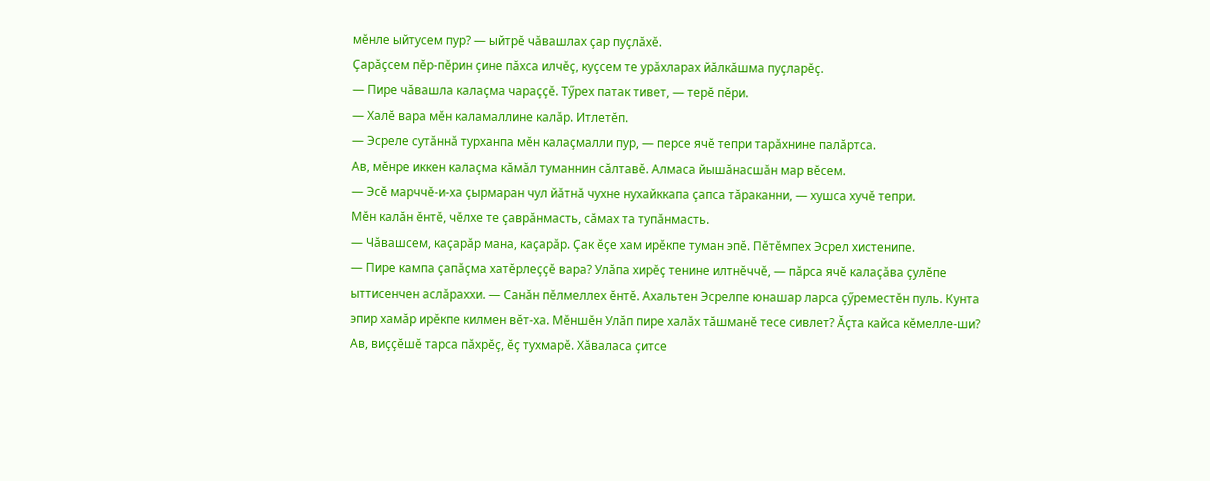мӗнле ыйтусем пур? — ыйтрӗ чӑвашлах ҫар пуҫлӑхӗ.
Ҫарӑҫсем пӗр-пӗрин ҫине пӑхса илчӗҫ, куҫсем те урӑхларах йӑлкӑшма пуҫларӗҫ.
— Пире чӑвашла калаҫма чараҫҫӗ. Тӳрех патак тивет, — терӗ пӗри.
— Халӗ вара мӗн каламаллине калӑр. Итлетӗп.
— Эсреле сутӑннӑ турханпа мӗн калаҫмалли пур, — персе ячӗ тепри тарӑхнине палӑртса.
Ав, мӗнре иккен калаҫма кӑмӑл туманнин сӑлтавӗ. Алмаса йышӑнасшӑн мар вӗсем.
— Эсӗ марччӗ-и-ха ҫырмаран чул йӑтнӑ чухне нухайккапа ҫапса тӑраканни, — хушса хучӗ тепри.
Мӗн калӑн ӗнтӗ, чӗлхе те ҫаврӑнмасть, сӑмах та тупӑнмасть.
— Чӑвашсем, каҫарӑр мана, каҫарӑр. Ҫак ӗҫе хам ирӗкпе туман эпӗ. Пӗтӗмпех Эсрел хистенипе.
— Пире кампа ҫапӑҫма хатӗрлеҫҫӗ вара? Улӑпа хирӗҫ тенине илтнӗччӗ, — пӑрса ячӗ калаҫӑва ҫулӗпе ыттисенчен аслӑраххи. — Санӑн пӗлмеллех ӗнтӗ. Ахальтен Эсрелпе юнашар ларса ҫӳреместӗн пуль. Кунта эпир хамӑр ирӗкпе килмен вӗт-ха. Мӗншӗн Улӑп пире халӑх тӑшманӗ тесе сивлет? Ӑҫта кайса кӗмелле-ши? Ав, виҫҫӗшӗ тарса пӑхрӗҫ, ӗҫ тухмарӗ. Хӑваласа ҫитсе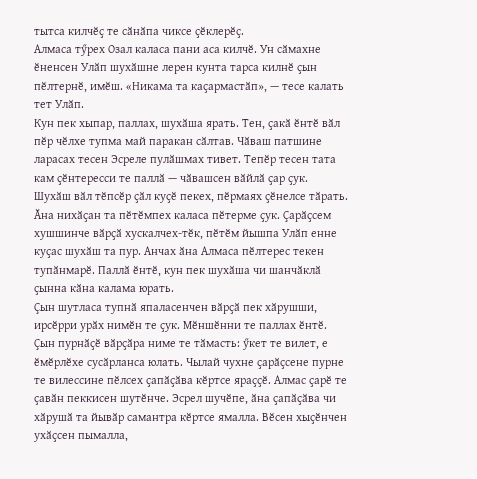тытса килчӗҫ те сӑнӑпа чиксе ҫӗклерӗҫ.
Алмаса тӳрех Озал каласа пани аса килчӗ. Ун сӑмахне ӗненсен Улӑп шухӑшне лерен кунта тарса килнӗ ҫын пӗлтернӗ, имӗш. «Никама та каҫармастӑп», — тесе калать тет Улӑп.
Кун пек хыпар, паллах, шухӑша ярать. Тен, ҫакӑ ӗнтӗ вӑл пӗр чӗлхе тупма май паракан сӑлтав. Чӑваш патшине ларасах тесен Эсреле пулӑшмах тивет. Тепӗр тесен тата кам ҫӗнтересси те паллӑ — чӑвашсен вӑйлӑ ҫар ҫук.
Шухӑш вӑл тӗпсӗр ҫӑл куҫӗ пекех, пӗрмаях ҫӗнелсе тӑрать. Ӑна нихӑҫан та пӗтӗмпех каласа пӗтерме ҫук. Ҫарӑҫсем хушшинче вӑрҫӑ хускалчех-тӗк, пӗтӗм йышпа Улӑп енне куҫас шухӑш та пур. Анчах ӑна Алмаса пӗлтерес текен тупӑнмарӗ. Паллӑ ӗнтӗ, кун пек шухӑша чи шанчӑклӑ ҫынна кӑна калама юрать.
Ҫын шутласа тупнӑ япаласенчен вӑрҫӑ пек хӑрушши, ирсӗрри урӑх нимӗн те ҫук. Мӗншӗнни те паллах ӗнтӗ. Ҫын пурнӑҫӗ вӑрҫӑра ниме те тӑмасть: ӳкет те вилет, е ӗмӗрлӗхе сусӑрланса юлать. Чылай чухне ҫарӑҫсене пурне те вилессине пӗлсех ҫапӑҫӑва кӗртсе яраҫҫӗ. Алмас ҫарӗ те ҫавӑн пеккисен шутӗнче. Эсрел шучӗпе, ӑна ҫапӑҫӑва чи хӑрушӑ та йывӑр самантра кӗртсе ямалла. Вӗсен хыҫӗнчен ухӑҫсен пымалла,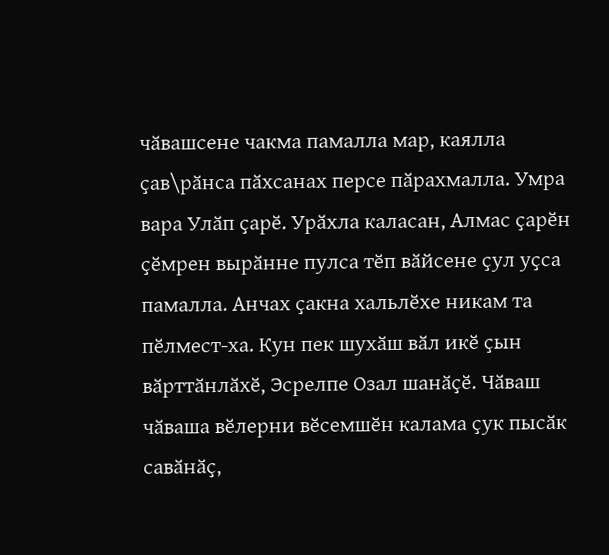чӑвашсене чакма памалла мар, каялла ҫав\рӑнса пӑхсанах персе пӑрахмалла. Умра вара Улӑп ҫарӗ. Урӑхла каласан, Алмас ҫарӗн ҫӗмрен вырӑнне пулса тӗп вӑйсене ҫул уҫса памалла. Анчах ҫакна хальлӗхе никам та пӗлмест-ха. Кун пек шухӑш вӑл икӗ ҫын вӑрттӑнлӑхӗ, Эсрелпе Озал шанӑҫӗ. Чӑваш чӑваша вӗлерни вӗсемшӗн калама ҫук пысӑк савӑнӑҫ,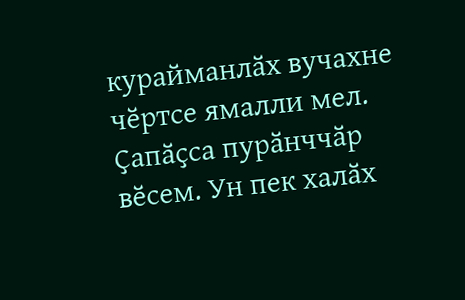курайманлӑх вучахне чӗртсе ямалли мел. Ҫапӑҫса пурӑнччӑр вӗсем. Ун пек халӑх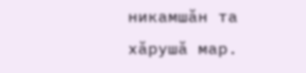никамшӑн та хӑрушӑ мар.